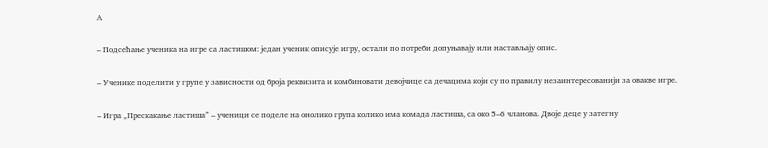А

– Подсећање ученика на игре са ластишом: један ученик описује игру, остали по потреби допуњавају или настављају опис.

– Ученике поделити у групе у зависности од броја реквизита и комбиновати девојчице са дечацима који су по правилу незаинтересованији за овакве игре.

– Игра „Прескакање ластиша” – ученици се поделе на онолико група колико има комада ластиша, са око 5–6 чланова. Двоје деце у затегну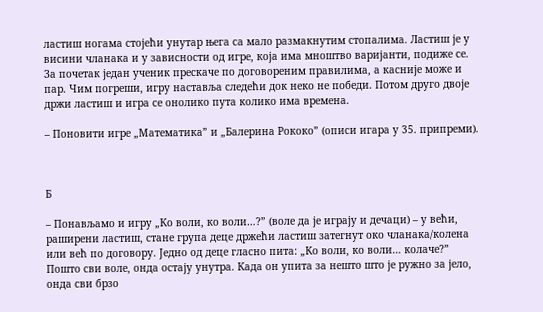ластиш ногама стојећи унутар њега са мало размакнутим стопалима. Ластиш је у висини чланака и у зависности од игре, која има мноштво варијанти, подиже се. За почетак један ученик прескаче по договореним правилима, а касније може и пар. Чим погреши, игру наставља следећи док неко не победи. Потом друго двоје држи ластиш и игра се онолико пута колико има времена.

– Поновити игре „Математика” и „Балерина Рококо” (описи игара у 35. припреми).



Б

– Понављамо и игру „Ко воли, ко воли…?” (воле да је играју и дечаци) – у већи, раширени ластиш, стане група деце држећи ластиш затегнут око чланака/колена или већ по договору. Једно од деце гласно пита: „Ко воли, ко воли… колаче?” Пошто сви воле, онда остају унутра. Када он упита за нешто што је ружно за јело, онда сви брзо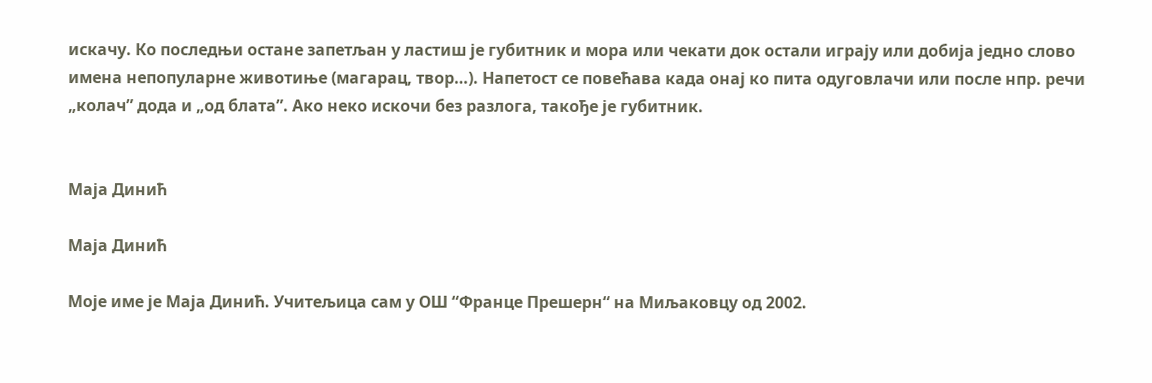искачу. Ко последњи остане запетљан у ластиш је губитник и мора или чекати док остали играју или добија једно слово имена непопуларне животиње (магарац, твор…). Напетост се повећава када онај ко пита одуговлачи или после нпр. речи „колач” дода и „од блата”. Ако неко искочи без разлога, такође је губитник.


Маја Динић

Маја Динић

Моје име је Маја Динић. Учитељица сам у ОШ “Франце Прешерн“ на Миљаковцу од 2002.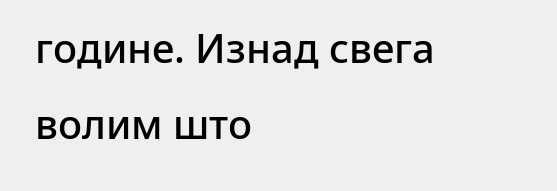године. Изнад свега волим што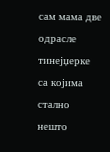сам мама две одрасле тинејџерке са којима стално нешто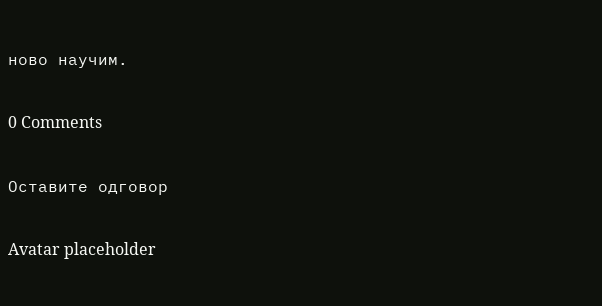ново научим.

0 Comments

Оставите одговор

Avatar placeholder